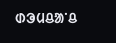ᱰᱳᱢᱪᱟᱸᱪ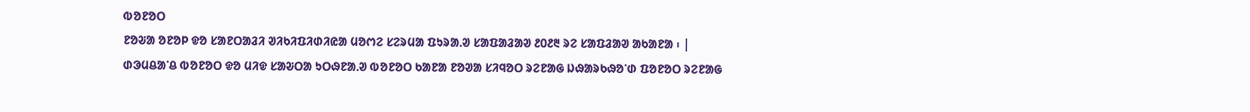ᱵᱚᱱᱚᱛ
ᱱᱚᱶᱟ ᱚᱱᱚᱞ ᱫᱚ ᱥᱟᱱᱛᱟᱲᱤ ᱣᱤᱠᱤᱯᱤᱰᱤᱭᱟ ᱢᱚᱬᱮ ᱥᱮᱨᱢᱟ ᱯᱩᱨᱟᱹᱣ ᱥᱟᱯᱟᱲᱟᱣ ᱒᱐᱒᱓ ᱨᱮ ᱥᱟᱯᱲᱟᱣ ᱟᱠᱟᱱᱟ ᱾ |
ᱰᱳᱢᱪᱟᱸᱪ ᱵᱚᱱᱚᱛ ᱫᱚ ᱢᱤᱫ ᱥᱟᱶᱛᱟ ᱩᱛᱷᱱᱟᱹᱣ ᱵᱚᱱᱚᱛ ᱠᱟᱱᱟ ᱱᱚᱣᱟ ᱥᱤᱧᱚᱛ ᱨᱮᱱᱟᱜ ᱡᱷᱟᱨᱠᱷᱚᱸᱰ ᱯᱚᱱᱚᱛ ᱨᱮᱱᱟᱜ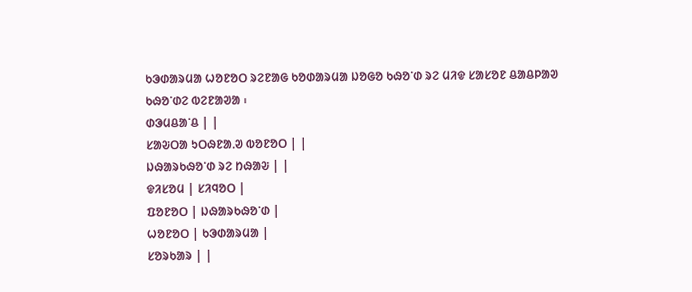ᱠᱳᱰᱟᱨᱢᱟ ᱦᱚᱱᱚᱛ ᱨᱮᱱᱟᱜ ᱠᱚᱰᱟᱨᱢᱟ ᱡᱚᱜᱚ ᱠᱷᱚᱸᱰ ᱨᱮ ᱢᱤᱫ ᱥᱟᱥᱚᱱ ᱪᱟᱪᱞᱟᱣ ᱠᱷᱚᱸᱰᱮ ᱵᱮᱱᱟᱣᱟ ᱾
ᱰᱳᱢᱪᱟᱸᱪ | |
ᱥᱟᱶᱛᱟ ᱩᱛᱷᱱᱟᱹᱣ ᱵᱚᱱᱚᱛ | |
ᱡᱷᱟᱨᱠᱷᱚᱸᱰ ᱨᱮ ᱴᱷᱟᱶ | |
ᱫᱤᱥᱚᱢ | ᱥᱤᱧᱚᱛ |
ᱯᱚᱱᱚᱛ | ᱡᱷᱟᱨᱠᱷᱚᱸᱰ |
ᱦᱚᱱᱚᱛ | ᱠᱳᱰᱟᱨᱢᱟ |
ᱥᱚᱨᱠᱟᱨ | |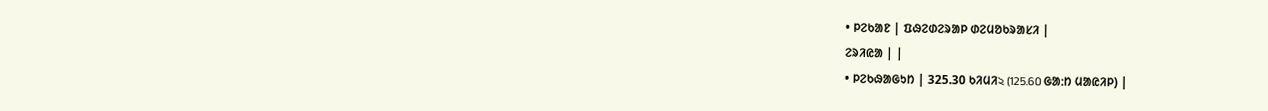• ᱞᱮᱠᱟᱱ | ᱯᱷᱮᱰᱮᱨᱟᱞ ᱰᱮᱢᱚᱠᱨᱟᱥᱤ |
ᱮᱨᱤᱭᱟ | |
• ᱞᱮᱠᱷᱟᱜᱩᱴ | 325.30 ᱠᱤᱢᱤ২ (125.60 ᱜᱟᱺᱴ ᱢᱟᱭᱤᱞ) |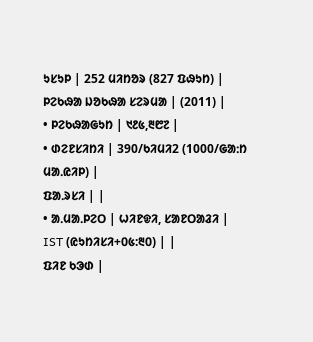ᱩᱥᱩᱞ | 252 ᱢᱤᱴᱚᱨ (827 ᱯᱷᱩᱴ) |
ᱞᱮᱠᱷᱟ ᱡᱚᱠᱷᱟ ᱥᱮᱨᱢᱟ | (2011) |
• ᱞᱮᱠᱷᱟᱜᱩᱴ | ᱑᱒᱕,᱓᱘᱗ |
• ᱰᱮᱱᱥᱤᱴᱤ | 390/ᱠᱤᱢᱤ2 (1000/ᱜᱟᱺᱴ ᱢᱟᱹᱭᱤᱞ) |
ᱯᱟᱹᱨᱥᱤ | |
• ᱟᱹᱢᱟᱹᱞᱮᱛ | ᱦᱤᱱᱫᱤ, ᱥᱟᱱᱛᱟᱲᱤ |
IST (ᱭᱩᱴᱤᱥᱤ+᱐᱕:᱓᱐) | |
ᱯᱤᱱ ᱠᱳᱰ |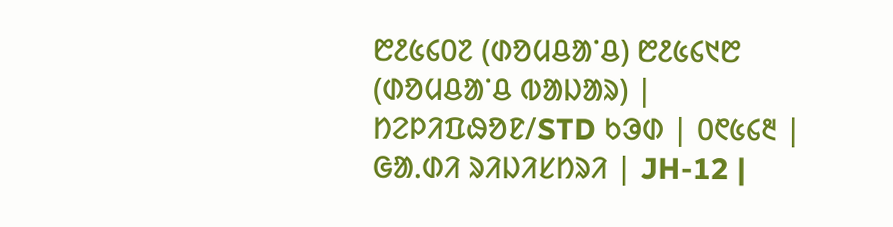᱘᱒᱕᱔᱐᱗ (ᱰᱚᱢᱪᱟᱸᱪ) ᱘᱒᱕᱔᱑᱘ (ᱰᱚᱢᱪᱟᱸᱪ ᱵᱟᱡᱟᱨ) |
ᱴᱮᱞᱤᱯᱷᱚᱱ/STD ᱠᱳᱰ | ᱐᱖᱕᱔᱓ |
ᱜᱟᱹᱰᱤ ᱨᱤᱡᱤᱥᱴᱨᱤ | JH-12 |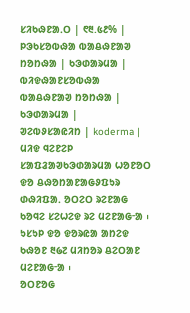ᱥᱤᱠᱷᱱᱟᱹᱛ | ᱖᱓.᱕᱒% |
ᱞᱳᱠᱥᱚᱵᱷᱟ ᱵᱟᱪᱷᱱᱟᱣ ᱴᱚᱴᱷᱟ | ᱠᱳᱰᱟᱨᱢᱟ |
ᱵᱤᱫᱷᱟᱱᱥᱚᱵᱷᱟ ᱵᱟᱪᱷᱱᱟᱣ ᱴᱚᱴᱷᱟ | ᱠᱳᱰᱟᱨᱢᱟ |
ᱣᱮᱵᱽᱥᱟᱭᱤᱴ | koderma |
ᱢᱤᱫ ᱧᱮᱱᱮᱞ
ᱥᱟᱯᱲᱟᱣᱠᱳᱰᱟᱨᱢᱟ ᱦᱚᱱᱚᱛ ᱫᱚ ᱪᱷᱚᱴᱟᱱᱟᱜᱽᱯᱩᱨ ᱰᱷᱤᱯᱟᱹ ᱚᱛᱮᱛ ᱨᱮᱱᱟᱜ ᱠᱚᱧᱮ ᱥᱮᱦᱮᱫ ᱨᱮ ᱢᱮᱱᱟᱜᱼᱟ ᱾ ᱩᱥᱩᱞ ᱫᱚ ᱫᱚᱨᱭᱟ ᱟᱴᱮᱫ ᱠᱷᱚᱱ ᱓᱙᱗ ᱢᱤᱴᱚᱨ ᱪᱮᱛᱟᱱ ᱢᱮᱱᱟᱜᱼᱟ ᱾
ᱚᱛᱱᱚᱜ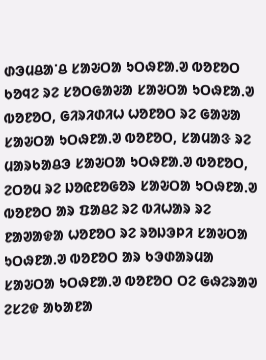ᱰᱳᱢᱪᱟᱸᱪ ᱥᱟᱶᱛᱟ ᱩᱛᱷᱱᱟᱹᱣ ᱵᱚᱱᱚᱛ ᱠᱚᱧᱮ ᱨᱮ ᱥᱚᱛᱜᱟᱶᱟ ᱥᱟᱶᱛᱟ ᱩᱛᱷᱱᱟᱹᱣ ᱵᱚᱱᱚᱛ, ᱜᱤᱨᱤᱰᱤᱦ ᱦᱚᱱᱚᱛ ᱨᱮ ᱜᱟᱶᱟ ᱥᱟᱶᱛᱟ ᱩᱛᱷᱱᱟᱹᱣ ᱵᱚᱱᱚᱛ, ᱥᱟᱢᱟᱝ ᱨᱮ ᱢᱟᱨᱠᱟᱪᱳ ᱥᱟᱶᱛᱟ ᱩᱛᱷᱱᱟᱹᱣ ᱵᱚᱱᱚᱛ, ᱮᱛᱚᱢ ᱨᱮ ᱡᱚᱭᱱᱚᱜᱚᱨ ᱥᱟᱶᱛᱟ ᱩᱛᱷᱱᱟᱹᱣ ᱵᱚᱱᱚᱛ ᱟᱨ ᱯᱟᱪᱮ ᱨᱮ ᱵᱤᱦᱟᱨ ᱨᱮ ᱱᱟᱣᱟᱫᱟ ᱦᱚᱱᱚᱛ ᱨᱮ ᱨᱚᱡᱳᱞᱤ ᱥᱟᱶᱛᱟ ᱩᱛᱷᱱᱟᱹᱣ ᱵᱚᱱᱚᱛ ᱟᱨ ᱠᱳᱰᱟᱨᱢᱟ ᱥᱟᱶᱛᱟ ᱩᱛᱷᱱᱟᱹᱣ ᱵᱚᱱᱚᱛ ᱛᱮ ᱜᱷᱮᱨᱟᱣ ᱮᱥᱮᱫ ᱟᱠᱟᱱᱟ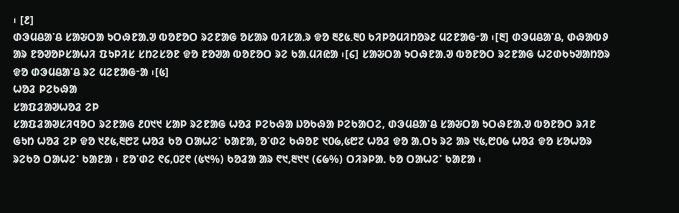᱾ [᱒]
ᱰᱳᱢᱪᱟᱸᱪ ᱥᱟᱶᱛᱟ ᱩᱛᱷᱱᱟᱹᱣ ᱵᱚᱱᱚᱛ ᱨᱮᱱᱟᱜ ᱚᱥᱟᱨ ᱵᱤᱥᱟᱹᱨ ᱫᱚ ᱓᱒᱕.᱓᱐ ᱠᱤᱞᱚᱢᱤᱴᱚᱨ᱒ ᱢᱮᱱᱟᱜᱼᱟ ᱾[᱓] ᱰᱳᱢᱪᱟᱸᱪ, ᱰᱷᱟᱵᱽ ᱟᱨ ᱱᱚᱣᱚᱞᱥᱟᱦᱤ ᱯᱩᱞᱤᱥ ᱥᱴᱮᱥᱚᱱ ᱫᱚ ᱱᱚᱣᱟ ᱵᱚᱱᱚᱛ ᱨᱮ ᱠᱟᱹᱢᱤᱭᱟ ᱾[᱔] ᱥᱟᱶᱛᱟ ᱩᱛᱷᱱᱟᱹᱣ ᱵᱚᱱᱚᱛ ᱨᱮᱱᱟᱜ ᱦᱮᱰᱠᱩᱣᱟᱴᱚᱨ ᱫᱚ ᱰᱳᱢᱪᱟᱸᱪ ᱨᱮ ᱢᱮᱱᱟᱜᱼᱟ ᱾[᱕]
ᱦᱚᱲ ᱞᱮᱠᱷᱟ
ᱥᱟᱯᱲᱟᱣᱦᱚᱲ ᱮᱞ
ᱥᱟᱯᱲᱟᱣᱥᱤᱧᱚᱛ ᱨᱮᱱᱟᱜ ᱒᱐᱑᱑ ᱥᱟᱞ ᱨᱮᱱᱟᱜ ᱦᱚᱲ ᱞᱮᱠᱷᱟ ᱡᱚᱠᱷᱟ ᱞᱮᱠᱟᱛᱮ, ᱰᱳᱢᱪᱟᱸᱪ ᱥᱟᱶᱛᱟ ᱩᱛᱷᱱᱟᱹᱣ ᱵᱚᱱᱚᱛ ᱨᱤᱱ ᱜᱩᱴ ᱦᱚᱲ ᱮᱞ ᱫᱚ ᱑᱒᱕,᱓᱘᱗ ᱦᱚᱲ ᱠᱚ ᱛᱟᱦᱮᱸ ᱠᱟᱱᱟ, ᱚᱸᱰᱮ ᱠᱷᱚᱱ ᱑᱐᱙,᱕᱘᱗ ᱦᱚᱲ ᱫᱚ ᱟᱹᱛᱩ ᱨᱮ ᱟᱨ ᱑᱕,᱘᱐᱙ ᱦᱚᱲ ᱫᱚ ᱥᱚᱦᱚᱨ ᱨᱮᱠᱚ ᱛᱟᱦᱮᱸ ᱠᱟᱱᱟ ᱾ ᱱᱚᱸᱰᱮ ᱖᱔,᱐᱗᱖ (᱕᱑%) ᱠᱚᱲᱟ ᱟᱨ ᱖᱑,᱓᱑᱑ (᱔᱙%) ᱛᱤᱨᱞᱟᱹ ᱠᱚ ᱛᱟᱦᱮᱸ ᱠᱟᱱᱟ ᱾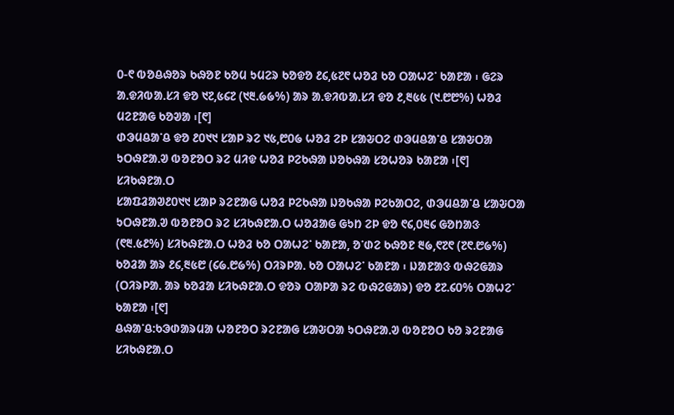᱐-᱖ ᱵᱚᱪᱷᱚᱨ ᱠᱷᱚᱱ ᱠᱚᱢ ᱩᱢᱮᱨ ᱠᱚᱫᱚ ᱒᱔,᱕᱗᱖ ᱦᱚᱲ ᱠᱚ ᱛᱟᱦᱮᱸ ᱠᱟᱱᱟ ᱾ ᱜᱮᱨ ᱟᱹᱫᱤᱵᱟᱹᱥᱤ ᱫᱚ ᱑᱗,᱕᱔᱗ (᱑᱓.᱙᱙%) ᱟᱨ ᱟᱹᱫᱤᱵᱟᱹᱥᱤ ᱫᱚ ᱒,᱓᱕᱕ (᱑.᱘᱘%) ᱦᱚᱲ ᱢᱮᱱᱟᱜ ᱠᱚᱣᱟ ᱾[᱖]
ᱰᱳᱢᱪᱟᱸᱪ ᱫᱚ ᱒᱐᱑᱑ ᱥᱟᱞ ᱨᱮ ᱑᱕,᱘᱐᱙ ᱦᱚᱲ ᱮᱞ ᱥᱟᱶᱛᱮ ᱰᱳᱢᱪᱟᱸᱪ ᱥᱟᱶᱛᱟ ᱩᱛᱷᱱᱟᱹᱣ ᱵᱚᱱᱚᱛ ᱨᱮ ᱢᱤᱫ ᱦᱚᱲ ᱞᱮᱠᱷᱟ ᱡᱚᱠᱷᱟ ᱥᱚᱦᱚᱨ ᱠᱟᱱᱟ ᱾[᱖]
ᱥᱤᱠᱷᱱᱟᱹᱛ
ᱥᱟᱯᱲᱟᱣ᱒᱐᱑᱑ ᱥᱟᱞ ᱨᱮᱱᱟᱜ ᱦᱚᱲ ᱞᱮᱠᱷᱟ ᱡᱚᱠᱷᱟ ᱞᱮᱠᱟᱛᱮ, ᱰᱳᱢᱪᱟᱸᱪ ᱥᱟᱶᱛᱟ ᱩᱛᱷᱱᱟᱹᱣ ᱵᱚᱱᱚᱛ ᱨᱮ ᱥᱤᱠᱷᱱᱟᱹᱛ ᱦᱚᱲᱟᱜ ᱜᱩᱴ ᱮᱞ ᱫᱚ ᱖᱔,᱐᱓᱔ ᱜᱚᱴᱟᱝ (᱖᱓.᱕᱒%) ᱥᱤᱠᱷᱱᱟᱹᱛ ᱦᱚᱲ ᱠᱚ ᱛᱟᱦᱮᱸ ᱠᱟᱱᱟ, ᱚᱸᱰᱮ ᱠᱷᱚᱱ ᱓᱙,᱖᱗᱖ (᱗᱖.᱘᱙%) ᱠᱚᱲᱟ ᱟᱨ ᱒᱔,᱓᱕᱘ (᱔᱙.᱘᱙%) ᱛᱤᱨᱞᱟᱹ ᱠᱚ ᱛᱟᱦᱮᱸ ᱠᱟᱱᱟ ᱾ ᱡᱟᱱᱟᱝ ᱵᱷᱮᱜᱟᱨ (ᱛᱤᱨᱞᱟᱹ ᱟᱨ ᱠᱚᱲᱟ ᱥᱤᱠᱷᱱᱟᱹᱛ ᱫᱚᱨ ᱛᱟᱞᱟ ᱨᱮ ᱵᱷᱮᱜᱟᱨ) ᱫᱚ ᱒᱗.᱔᱐% ᱛᱟᱦᱮᱸ ᱠᱟᱱᱟ ᱾[᱖]
ᱪᱷᱟᱸᱪ:ᱠᱳᱰᱟᱨᱢᱟ ᱦᱚᱱᱚᱛ ᱨᱮᱱᱟᱜ ᱥᱟᱶᱛᱟ ᱩᱛᱷᱱᱟᱹᱣ ᱵᱚᱱᱚᱛ ᱠᱚ ᱨᱮᱱᱟᱜ ᱥᱤᱠᱷᱱᱟᱹᱛ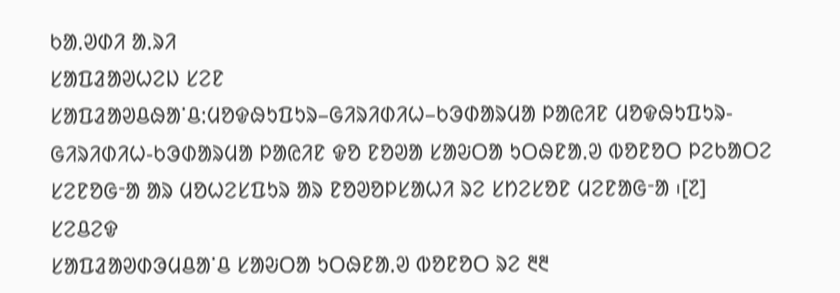ᱠᱟᱹᱣᱰᱤ ᱟᱹᱨᱤ
ᱥᱟᱯᱲᱟᱣᱦᱮᱡ ᱥᱮᱱ
ᱥᱟᱯᱲᱟᱣᱪᱷᱟᱸᱪ:ᱢᱚᱫᱷᱩᱯᱩᱨ–ᱜᱤᱨᱤᱰᱤᱦ–ᱠᱳᱰᱟᱨᱢᱟ ᱞᱟᱭᱤᱱ ᱢᱚᱫᱷᱩᱯᱩᱨ-ᱜᱤᱨᱤᱰᱤᱦ-ᱠᱳᱰᱟᱨᱢᱟ ᱞᱟᱭᱤᱱ ᱫᱚ ᱱᱚᱣᱟ ᱥᱟᱶᱛᱟ ᱩᱛᱷᱱᱟᱹᱣ ᱵᱚᱱᱚᱛ ᱞᱮᱠᱟᱛᱮ ᱥᱮᱱᱚᱜᱼᱟ ᱟᱨ ᱢᱚᱦᱮᱥᱯᱩᱨ ᱟᱨ ᱱᱚᱣᱚᱞᱥᱟᱦᱤ ᱨᱮ ᱥᱴᱮᱥᱚᱱ ᱢᱮᱱᱟᱜᱼᱟ ᱾[᱗]
ᱥᱮᱪᱮᱫ
ᱥᱟᱯᱲᱟᱣᱰᱳᱢᱪᱟᱸᱪ ᱥᱟᱶᱛᱟ ᱩᱛᱷᱱᱟᱹᱣ ᱵᱚᱱᱚᱛ ᱨᱮ ᱓᱓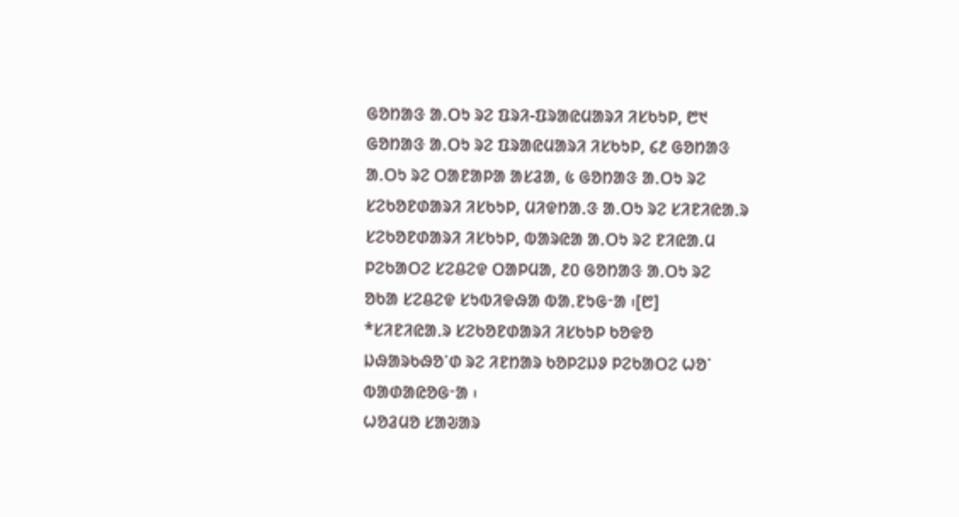ᱜᱚᱴᱟᱝ ᱟᱹᱛᱩ ᱨᱮ ᱯᱨᱤ-ᱯᱨᱟᱭᱢᱟᱨᱤ ᱤᱥᱠᱩᱞ, ᱘᱑ ᱜᱚᱴᱟᱝ ᱟᱹᱛᱩ ᱨᱮ ᱯᱨᱟᱭᱢᱟᱨᱤ ᱤᱥᱠᱩᱞ, ᱔᱒ ᱜᱚᱴᱟᱝ ᱟᱹᱛᱩ ᱨᱮ ᱛᱟᱱᱟᱞᱟ ᱟᱥᱲᱟ, ᱕ ᱜᱚᱴᱟᱝ ᱟᱹᱛᱩ ᱨᱮ ᱥᱮᱠᱚᱱᱰᱟᱨᱤ ᱤᱥᱠᱩᱞ, ᱢᱤᱫᱴᱟᱹᱝ ᱟᱹᱛᱩ ᱨᱮ ᱥᱤᱱᱤᱭᱟᱹᱨ ᱥᱮᱠᱚᱱᱰᱟᱨᱤ ᱤᱥᱠᱩᱞ, ᱵᱟᱨᱭᱟ ᱟᱹᱛᱩ ᱨᱮ ᱱᱤᱭᱟᱹᱢ ᱞᱮᱠᱟᱛᱮ ᱥᱮᱪᱮᱫ ᱛᱟᱞᱢᱟ, ᱒᱐ ᱜᱚᱴᱟᱝ ᱟᱹᱛᱩ ᱨᱮ ᱚᱠᱟ ᱥᱮᱪᱮᱫ ᱥᱩᱵᱤᱫᱷᱟ ᱵᱟᱹᱱᱩᱜᱼᱟ ᱾[᱘]
*ᱥᱤᱱᱤᱭᱟᱹᱨ ᱥᱮᱠᱚᱱᱰᱟᱨᱤ ᱤᱥᱠᱩᱞ ᱠᱚᱫᱚ ᱡᱷᱟᱨᱠᱷᱚᱸᱰ ᱨᱮ ᱤᱱᱴᱟᱨ ᱠᱚᱞᱮᱡᱽ ᱞᱮᱠᱟᱛᱮ ᱦᱚᱸ ᱵᱟᱰᱟᱭᱚᱜᱼᱟ ᱾
ᱦᱚᱲᱢᱚ ᱥᱟᱶᱟᱨ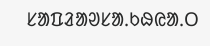ᱥᱟᱯᱲᱟᱣᱥᱟᱹᱠᱷᱭᱟᱹᱛ